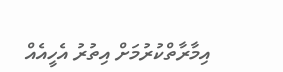އިމާރާތްކުރުމަށް އިތުރު އެހީއެއް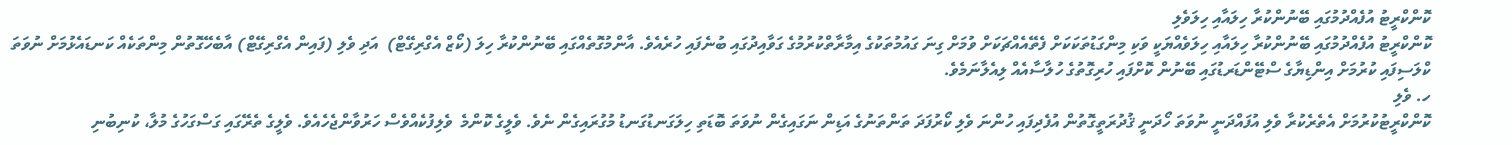ކޮންކްރީޓު އުފެއްދުމުގައި ބޭނުންކުރާ ހިލައާއި ހިލަވެލި
ކޮންކްރީޓު އުފެއްދުމުގައި ބޭނުންކުރާ ހިލައާއި ހިލަވެއްޔަކީ ވަކި މިންގަޑުތަކަކަށް ފެތޭއެއްޗަކަށް ވުމަށް ގިނަ ގައުމުތަކުގެ އިމާރާތްކުރުމުގެ ގަވާއިދުގައި ބުނެފައި ހުރެއެވެ. އާންމުގޮތެއްގައި ބޭނުންކުރާ ހިލަ (ކޯޒް އެގްރިގޭޓް)  އަދި ވެލި (ފައިން އެގްރިގޭޓް) އާބެހޭގޮތުން މިންތަކެއް ކަނޑައެޅުމަށް ނުވަތަ ކްލަސިފައި ކުރުމަށް އިންޑިޔާގެ ސްޓޭންޑަރޑުގައި ބޭނުން ކޮށްފައި ހުރިގޮތުގެ ހުލާސާއެއް ލިއެލާނަމެވެ.
ހ. ވެލި
ކޮންކްރީޓުކުރުމަށް އެތެރެކުރާ ވެލި އުފައްދަނީ ނުވަތަ ހޯދަނީ ޤުދުރަތީގޮތުން އުފެދިފައި ހުންނަ ވެލި ކޯރުފަދަ ތަންތަނުގެ އަޑިން ނަގައިގެން ނުވަތަ ބޮޑަތި ހިލަގަނޑުގަނޑު މުގުރައިގެން ނެވެ. ވެލީގެ ކޮންމެ  ވެލިފުކެއްވެސް ހަރުވާންޖެހެއެވެ. ވެލީގެ ތެރޭގައި ގަސްގަހުގެ މުލާ، ކުނިބުނި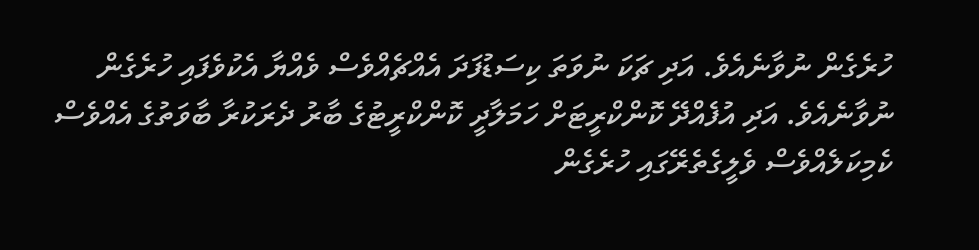ހުރެގެން ނުވާނެއެވެ. އަދި ޗަކަ ނުވަތަ ކިސަޑުފަދަ އެއްޗެއްވެސް ވެއްޔާ އެކުވެފައި ހުރެގެން ނުވާނެއެވެ. އަދި އުފެއްދޭ ކޮންކްރީޓަށް ހަމަލާދީ ކޮންކްރީޓުގެ ބާރު ދެރަކުރާ ބާވަތުގެ އެއްވެސް ކެމިކަލެއްވެސް ވެލީގެތެރޭގައި ހުރެގެން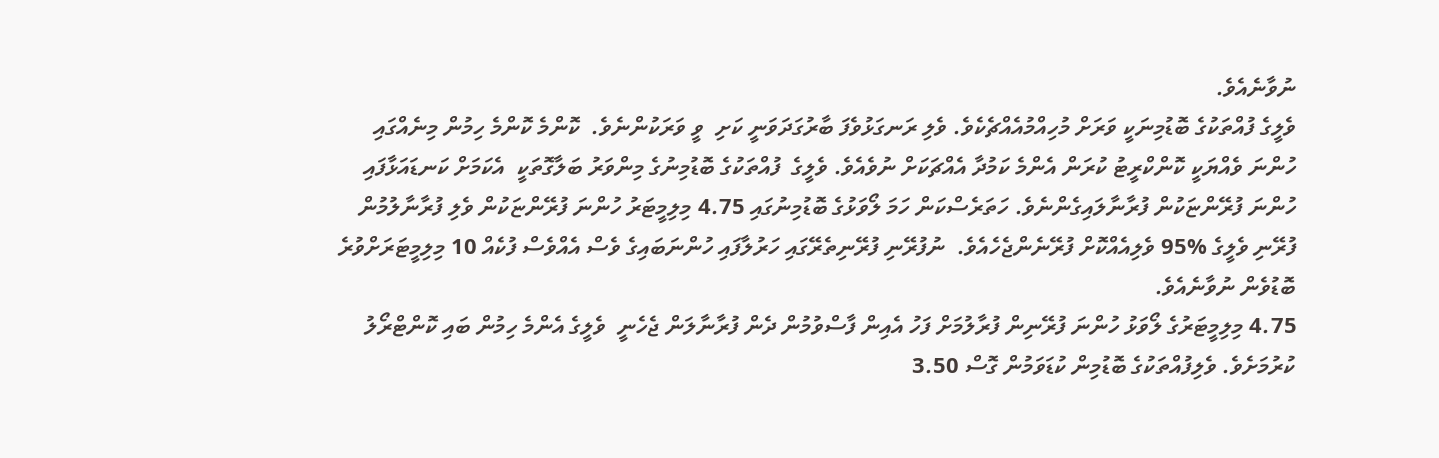ނުވާނެއެވެ.
ވެލީގެ ފުއްތަކުގެ ބޮޑުމިނަކީ ވަރަށް މުހިއްމުއެއްޗެކެވެ. ވެލި ރަނގަޅުވެފަ ބާރުގަދަވަނީ ކަށި  ވީ ވަރަކުންނެވެ.  ކޮންމެ ކޮންމެ ހިމުން މިނެއްގައި ހުންނަ ވެއްޔަކީ ކޮންކްރީޓު ކުރަން އެންމެ ކަމުދާ އެއްޗަކަށް ނުވެއެވެ. ވެލީގެ  ފުއްތަކުގެ ބޮޑުމިނުގެ މިންވަރު ބަލާގޮތަކީ  އެކަމަށް ކަނޑައަޅާފައި ހުންނަ ފުރޭންޏަކުން ފުރާނާލައިގެންނެވެ. ހަތަރެސްކަން ހަމަ ލޯވަޅުގެ ބޮޑުމިނުގައި 4.75 މިލިމީޓަރު ހުންނަ ފުރޭންޏަކުން ވެލި ފުރާނާލުމުން ފުރޭނި ވެލީގެ %95 ވެލިއެއްކޮށް ފުރޭނެންޖެހެއެވެ.  ނުފުރޭނި ފުރޭނިތެރޭގައި ހަރުލާފައި ހުންނަބައިގެ ވެސް އެއްވެސް ފުކެއް 10 މިލިމީޓަރަށްވުރެ ބޮޑުވެން ނުވާނެއެވެ.
4.75 މިލިމީޓަރުގެ ލޯވަޅު ހުންނަ ފުރޭނިން ފުރާލުމަށް ފަހު އެއިން ފާސްވުމުން ދެން ފުރާނާލަން ޖެހެނީ  ވެލީގެ އެންމެ ހިމުން ބައި ކޮންޓްރޯލު ކުރުމަށެވެ. ވެލިފުއްތަކުގެ ބޮޑުމިން ކުޑަވަމުން ގޮސް 3.50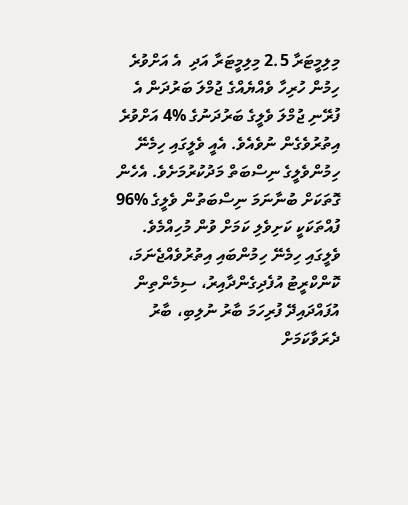މިލިމީޓަރާ 2.5 މިލިމީޓަރާ އަދި  އެ އަށްވުރެ ހިމުން ހުރިހާ ވެއްޔެއްގެ ޖުމްލަ ބަރުދަން އެ ފުރޭނި ޖުމްލަ ވެލީގެ ބަރުދަނުގެ %4 އަށްވުރެ އިތުރުވެގެން ނުވެއެވެ. އެއީ ވެލީގައި ހިމެނޭ ހިމުންވެލީގެ ނިސްބަތް މަދުކުރުމަށެވެ. އެހެން ގޮތަކަށް ބުނާނަމަ ނިސްބަތުން ވެލީގެ %96 ފުއްތަކަކީ ކަށިވެލި ކަމަށް ވުން މުހިއްމެވެ. ވެލީގައި ހިމެނޭ ހިމުންބައި އިތުރުވެއްޖެނަމަ، ކޮންކްރީޓު އުފެދިގެންދާއިރު، ސިމެންތިން އުފައްދައިދޭ ފުރިހަމަ ބާރު ނުލިބި، ބާރު ދެރަވާކަމަށް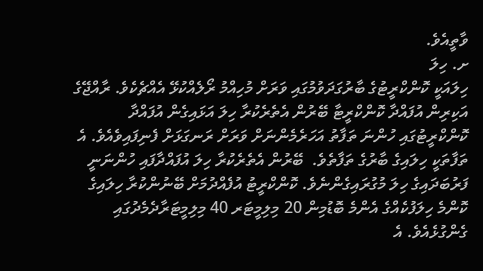ވާތީއެވެ.
ށ. ހިލަ
ހިލައަކީ ކޮންކްރީޓުގެ ބާރުގަދަވުމުގައި ވަރަށް މުހިއްމު ރޯލެއްކުޅޭ އެއްޗެކެވެ. ރާއްޖޭގެ އަކިރިން އުފައްދާ ކޮންކްރީޓާ ބޭރުން އެތެރެކުރާ ހިލަ އަޅައިގެން އުފައްދާ ކޮންކްރީޓުގައި ހުންނަ ތަފާތު އަހަރެމެންނަށް ވަރަށް ރަނގަޅަށް ފެނިފައިވެއެވެ. އެ ތަފާތަކީ ހިލައިގެ ބާރުގެ ތަފާތެވެ.  ބޭރުން އެތެރެކުރާ ހިލަ އުފައްދާފައި ހުންނަނީ ފަރުބަދައިގެ ހިލަ މުގުރައިގެންނެވެ. ކޮންކްރީޓު އުފެއްދުމަށް ބޭނުންކުރާ ހިލައިގެ ކޮންމެ ހިލަފުކެއްގެ އެންމެ ބޮޑުމިން 20 މިލިމީޓަރ 40 މިލިމީޓަރާދެމެދުގައި ގެންގުޅެއެވެ. އެ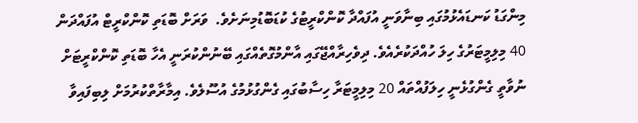މިންގަޑު ކަނޑައެޅުމުގައި ބިނާވަނީ އުފައްދާ ކޮންކްރީޓުގެ ކުޑަބޮޑުމިނަށެވެ.  ވަރަށް ބޮޑަތި ކޮންކްރީޓް އުފައްދަން 40 މިލިމީޓަރުގެ ހިލަ ހުއްދަކުރެއެވެ. ދިވެހިރާއްޖޭގައި އާންމުގޮތެއްގައި ބޭނުންކުރަނީ އެހާ ބޮޑަތި ކޮންކްރީޓަށް ނުވާތީ ގެންގުޅެނީ ހިލަފުއްތައް 20 މިލިމީޓަރާ ހިސާބުގައި ގެންގުޅުމުގެ އުސޫލެވެ. އިމާރާތްކުރުމަށް ލިބިފައިވާ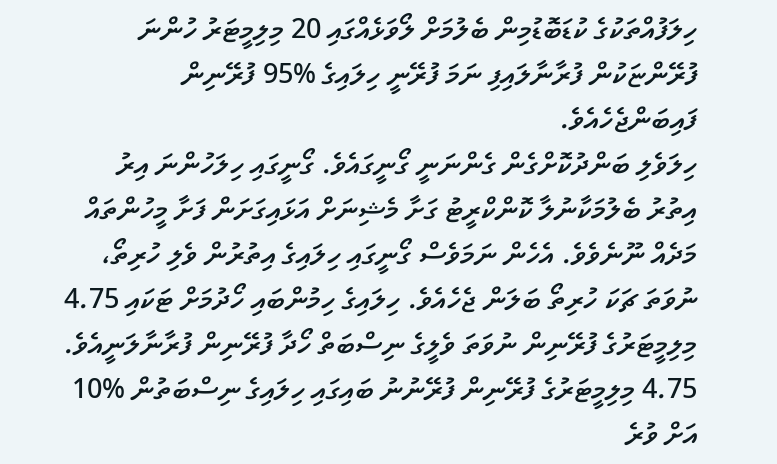ހިލަފުއްތަކުގެ ކުޑަބޮޑުމިން ބެލުމަށް ލޯވަޅެއްގައި 20 މިލިމީޓަރު ހުންނަ ފުރޭންޏަކުން ފުރާނާލައިފި ނަމަ ފުރޭނީ ހިލައިގެ %95 ފުރޭނިން ފައިބަންޖެހެއެވެ.
ހިލަވެލި ބަންދުކޮށްގެން ގެންނަނީ ގޯނީގައެވެ. ގޯނީގައި ހިލަހުންނަ އިރު އިތުރު ބެލުމަކާނުލާ ކޮންކްރީޓު ގަށާ މެޝިނަށް އަޅައިގަށަން ފަށާ މީހުންތައް މަދެއް ނޫނެވެވެ. އެހެން ނަމަވެސް ގޯނީގައި ހިލައިގެ އިތުރުން ވެލި ހުރިތޯ، ނުވަތަ ޗަކަ ހުރިތޯ ބަލަން ޖެހެއެވެ. ހިލައިގެ ހިމުންބައި ހޯދުމަށް ޓަކައި 4.75 މިލިމީޓަރުގެ ފުރޭނިން ނުވަތަ ވެލީގެ ނިސްބަތް ހޯދާ ފުރޭނިން ފުރާނާލަނީއެވެ. 4.75 މިލިމީޓަރުގެ ފުރޭނިން ފުރޭނުނު ބައިގައި ހިލައިގެ ނިސްބަތުން %10 އަށް ވުރެ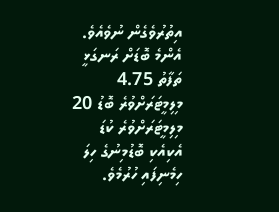އިތުރުވެގެން ނުވެއެވެ. އެންމެ ބޮޑަށް ރަނގަޅީ ތަފާތު 4.75 މިލިމީޓަރަށްވުރެ ބޮޑު 20 މިލިމީޓަރަށްވުރެ ކުޑަ އެކިއެކި ބޮޑުމިނުގެ ހިލަ ހިމެނިފައި ހުރުމެވެ.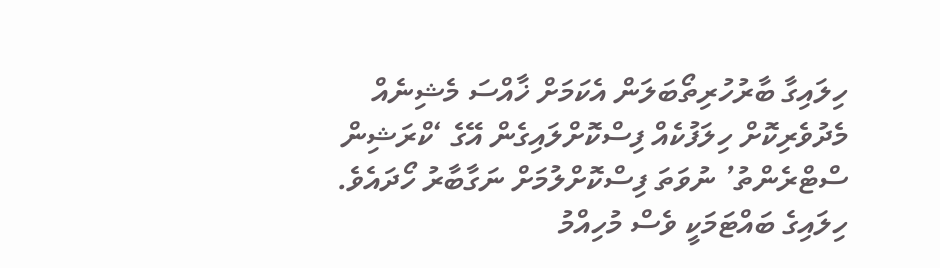ހިލައިގާ ބާރުހުރިތޯބަލަން އެކަމަށް ޚާއްސަ މެޝިނެއް މެދުވެރިކޮށް ހިލަފުކެއް ފިސްކޮށްލައިގެން އޭގެ ‘ކްރަޝިން ސްޓްރެންތު’ ނުވަތަ ފިސްކޮށްލުމަށް ނަގާބާރު ހޯދައެވެ.
ހިލައިގެ ބައްޓަމަކީ ވެސް މުހިއްމު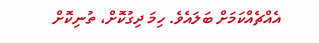އެއްޗެއްކަމަށް ބަލައެވެ. ހިމަ ދިގުކޮށް، ތުނިކޮށް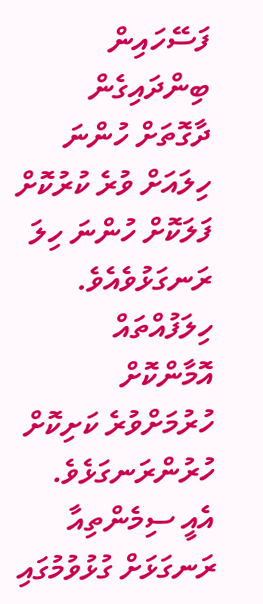ފަސޭހައިން ބިންދައިގެން ދާގޮތަށް ހުންނަ ހިލައަށް ވުރެ ކުރުކޮށް ފަލަކޮށް ހުންނަ ހިލަ ރަނގަޅުވެއެވެ.
ހިލަފުއްތައް އޮމާންކޮށް ހުރުމަށްވުރެ ކަށިކޮށް ހުރުންރަނގަޅެވެ. އެއީ ސިމެންތިއާ ރަނގަޅަށް ގުޅުވުމުގައި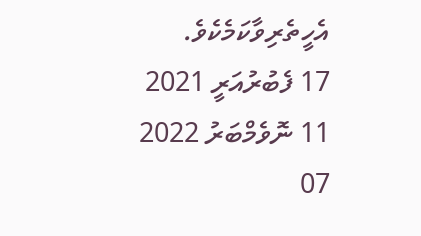އެހީތެރިވާކަމެކެވެ.
17 ފެބުރުއަރީ 2021
11 ނޮވެމްބަރު 2022
07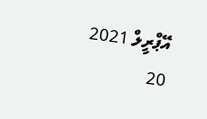އޭޕްރީލް 2021
20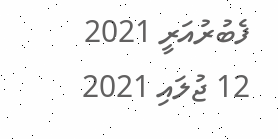ފެބުރުއަރީ 2021
12 ޖުލައި 2021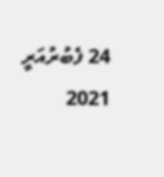24 ފެބުރުއަރީ 2021